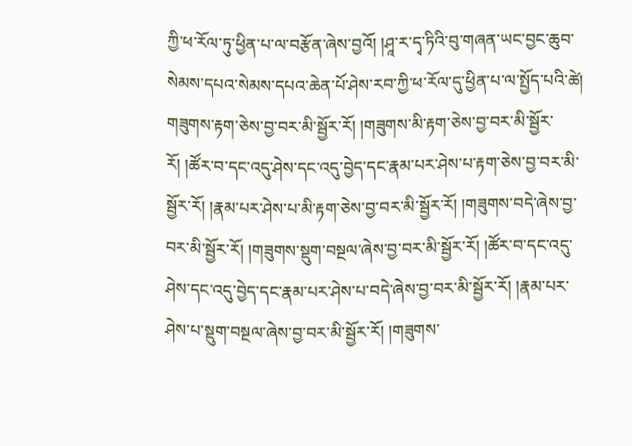ཀྱི་ཕ་རོལ་ཏུ་ཕྱིན་པ་ལ་བརྩོན་ཞེས་བྱའོ། །ཤཱ་ར་དྭ་ཏིའི་བུ་གཞན་ཡང་བྱང་ཆུབ་སེམས་དཔའ་སེམས་དཔའ་ཆེན་པོ་ཤེས་རབ་ཀྱི་ཕ་རོལ་དུ་ཕྱིན་པ་ལ་སྤྱོད་པའི་ཚེ། གཟུགས་རྟག་ཅེས་བྱ་བར་མི་སྦྱོར་རོ། །གཟུགས་མི་རྟག་ཅེས་བྱ་བར་མི་སྦྱོར་རོ། །ཚོར་བ་དང་འདུ་ཤེས་དང་འདུ་བྱེད་དང་རྣམ་པར་ཤེས་པ་རྟག་ཅེས་བྱ་བར་མི་སྦྱོར་རོ། །རྣམ་པར་ཤེས་པ་མི་རྟག་ཅེས་བྱ་བར་མི་སྦྱོར་རོ། །གཟུགས་བདེ་ཞེས་བྱ་བར་མི་སྦྱོར་རོ། །གཟུགས་སྡུག་བསྔལ་ཞེས་བྱ་བར་མི་སྦྱོར་རོ། །ཚོར་བ་དང་འདུ་ཤེས་དང་འདུ་བྱེད་དང་རྣམ་པར་ཤེས་པ་བདེ་ཞེས་བྱ་བར་མི་སྦྱོར་རོ། །རྣམ་པར་ཤེས་པ་སྡུག་བསྔལ་ཞེས་བྱ་བར་མི་སྦྱོར་རོ། །གཟུགས་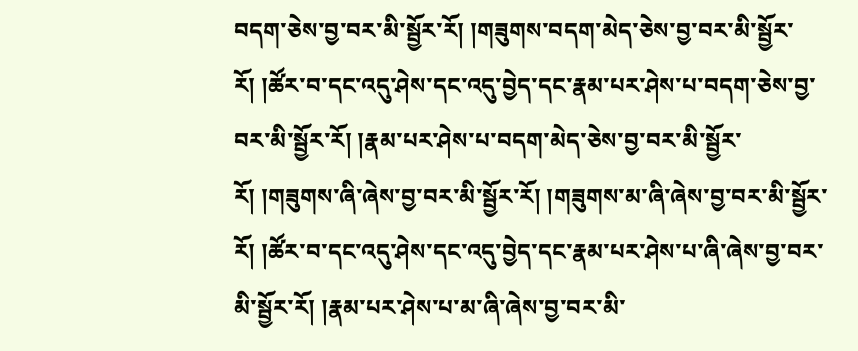བདག་ཅེས་བྱ་བར་མི་སྦྱོར་རོ། །གཟུགས་བདག་མེད་ཅེས་བྱ་བར་མི་སྦྱོར་རོ། །ཚོར་བ་དང་འདུ་ཤེས་དང་འདུ་བྱེད་དང་རྣམ་པར་ཤེས་པ་བདག་ཅེས་བྱ་བར་མི་སྦྱོར་རོ། །རྣམ་པར་ཤེས་པ་བདག་མེད་ཅེས་བྱ་བར་མི་སྦྱོར་རོ། །གཟུགས་ཞི་ཞེས་བྱ་བར་མི་སྦྱོར་རོ། །གཟུགས་མ་ཞི་ཞེས་བྱ་བར་མི་སྦྱོར་རོ། །ཚོར་བ་དང་འདུ་ཤེས་དང་འདུ་བྱེད་དང་རྣམ་པར་ཤེས་པ་ཞི་ཞེས་བྱ་བར་མི་སྦྱོར་རོ། །རྣམ་པར་ཤེས་པ་མ་ཞི་ཞེས་བྱ་བར་མི་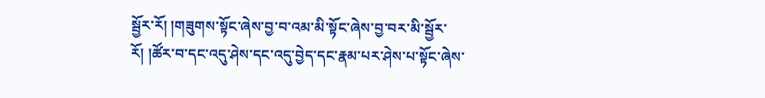སྦྱོར་རོ། །གཟུགས་སྟོང་ཞེས་བྱ་བ་འམ་མི་སྟོང་ཞེས་བྱ་བར་མི་སྦྱོར་རོ། །ཚོར་བ་དང་འདུ་ཤེས་དང་འདུ་བྱེད་དང་རྣམ་པར་ཤེས་པ་སྟོང་ཞེས་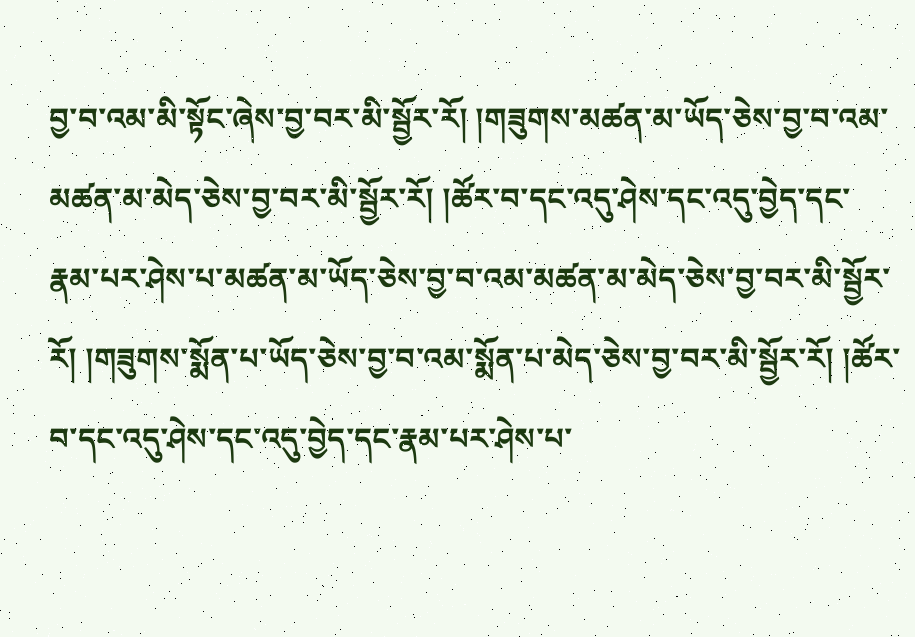བྱ་བ་འམ་མི་སྟོང་ཞེས་བྱ་བར་མི་སྦྱོར་རོ། །གཟུགས་མཚན་མ་ཡོད་ཅེས་བྱ་བ་འམ་མཚན་མ་མེད་ཅེས་བྱ་བར་མི་སྦྱོར་རོ། །ཚོར་བ་དང་འདུ་ཤེས་དང་འདུ་བྱེད་དང་རྣམ་པར་ཤེས་པ་མཚན་མ་ཡོད་ཅེས་བྱ་བ་འམ་མཚན་མ་མེད་ཅེས་བྱ་བར་མི་སྦྱོར་རོ། །གཟུགས་སྨོན་པ་ཡོད་ཅེས་བྱ་བ་འམ་སྨོན་པ་མེད་ཅེས་བྱ་བར་མི་སྦྱོར་རོ། །ཚོར་བ་དང་འདུ་ཤེས་དང་འདུ་བྱེད་དང་རྣམ་པར་ཤེས་པ་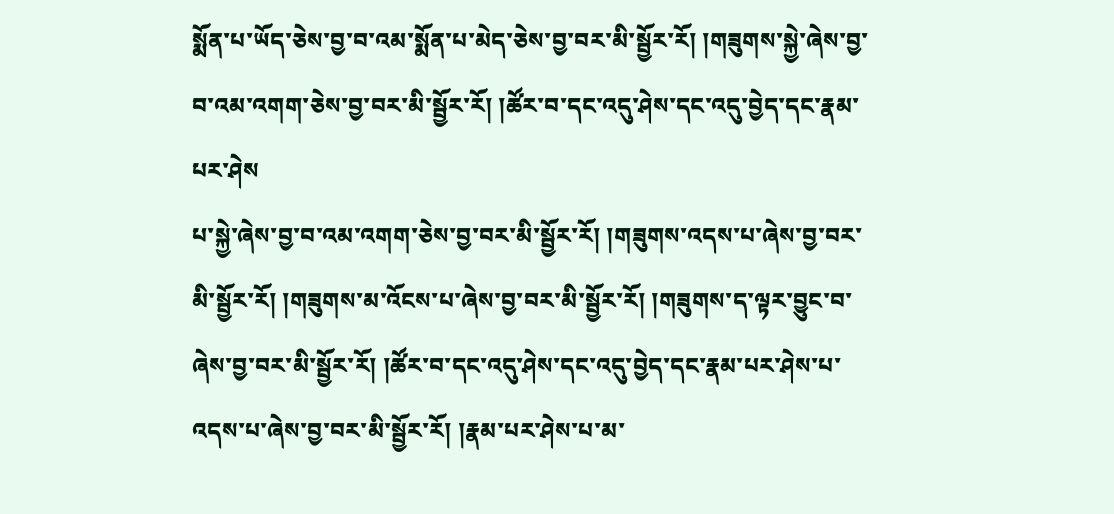སྨོན་པ་ཡོད་ཅེས་བྱ་བ་འམ་སྨོན་པ་མེད་ཅེས་བྱ་བར་མི་སྦྱོར་རོ། །གཟུགས་སྐྱེ་ཞེས་བྱ་བ་འམ་འགག་ཅེས་བྱ་བར་མི་སྦྱོར་རོ། །ཚོར་བ་དང་འདུ་ཤེས་དང་འདུ་བྱེད་དང་རྣམ་པར་ཤེས
པ་སྐྱེ་ཞེས་བྱ་བ་འམ་འགག་ཅེས་བྱ་བར་མི་སྦྱོར་རོ། །གཟུགས་འདས་པ་ཞེས་བྱ་བར་མི་སྦྱོར་རོ། །གཟུགས་མ་འོངས་པ་ཞེས་བྱ་བར་མི་སྦྱོར་རོ། །གཟུགས་ད་ལྟར་བྱུང་བ་ཞེས་བྱ་བར་མི་སྦྱོར་རོ། །ཚོར་བ་དང་འདུ་ཤེས་དང་འདུ་བྱེད་དང་རྣམ་པར་ཤེས་པ་འདས་པ་ཞེས་བྱ་བར་མི་སྦྱོར་རོ། །རྣམ་པར་ཤེས་པ་མ་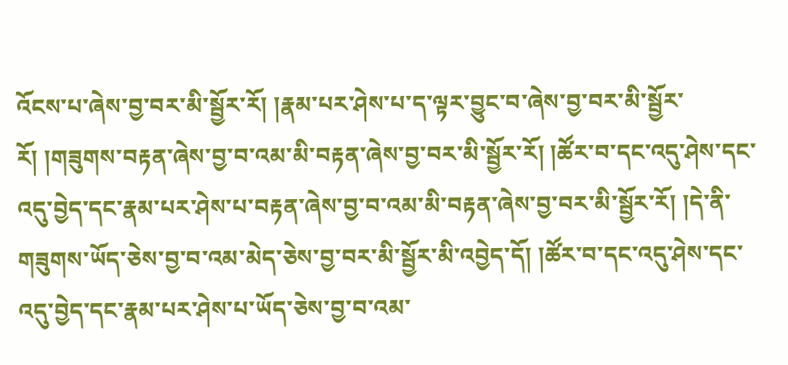འོངས་པ་ཞེས་བྱ་བར་མི་སྦྱོར་རོ། །རྣམ་པར་ཤེས་པ་ད་ལྟར་བྱུང་བ་ཞེས་བྱ་བར་མི་སྦྱོར་རོ། །གཟུགས་བརྟན་ཞེས་བྱ་བ་འམ་མི་བརྟན་ཞེས་བྱ་བར་མི་སྦྱོར་རོ། །ཚོར་བ་དང་འདུ་ཤེས་དང་འདུ་བྱེད་དང་རྣམ་པར་ཤེས་པ་བརྟན་ཞེས་བྱ་བ་འམ་མི་བརྟན་ཞེས་བྱ་བར་མི་སྦྱོར་རོ། །དེ་ནི་གཟུགས་ཡོད་ཅེས་བྱ་བ་འམ་མེད་ཅེས་བྱ་བར་མི་སྦྱོར་མི་འབྱེད་དོ། །ཚོར་བ་དང་འདུ་ཤེས་དང་འདུ་བྱེད་དང་རྣམ་པར་ཤེས་པ་ཡོད་ཅེས་བྱ་བ་འམ་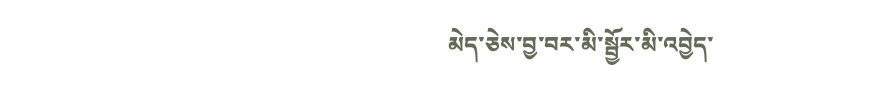མེད་ཅེས་བྱ་བར་མི་སྦྱོར་མི་འབྱེད་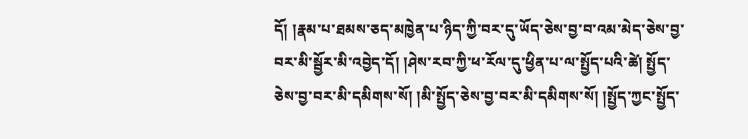དོ། །རྣམ་པ་ཐམས་ཅད་མཁྱེན་པ་ཉིད་ཀྱི་བར་དུ་ཡོད་ཅེས་བྱ་བ་འམ་མེད་ཅེས་བྱ་བར་མི་སྦྱོར་མི་འབྱེད་དོ། །ཤེས་རབ་ཀྱི་ཕ་རོལ་དུ་ཕྱིན་པ་ལ་སྤྱོད་པའི་ཚེ། སྤྱོད་ཅེས་བྱ་བར་མི་དམིགས་སོ། །མི་སྤྱོད་ཅེས་བྱ་བར་མི་དམིགས་སོ། །སྤྱོད་ཀྱང་སྤྱོད་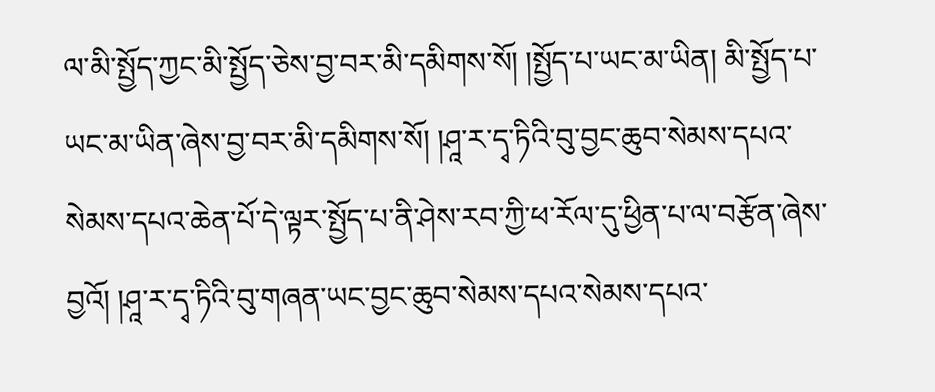ལ་མི་སྤྱོད་ཀྱང་མི་སྤྱོད་ཅེས་བྱ་བར་མི་དམིགས་སོ། །སྤྱོད་པ་ཡང་མ་ཡིན། མི་སྤྱོད་པ་ཡང་མ་ཡིན་ཞེས་བྱ་བར་མི་དམིགས་སོ། །ཤཱ་ར་དྭ་ཏིའི་བུ་བྱང་ཆུབ་སེམས་དཔའ་སེམས་དཔའ་ཆེན་པོ་དེ་ལྟར་སྤྱོད་པ་ནི་ཤེས་རབ་ཀྱི་ཕ་རོལ་དུ་ཕྱིན་པ་ལ་བརྩོན་ཞེས་བྱའོ། །ཤཱ་ར་དྭ་ཏིའི་བུ་གཞན་ཡང་བྱང་ཆུབ་སེམས་དཔའ་སེམས་དཔའ་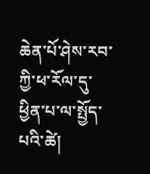ཆེན་པོ་ཤེས་རབ་ཀྱི་ཕ་རོལ་དུ་ཕྱིན་པ་ལ་སྤྱོད་པའི་ཚེ།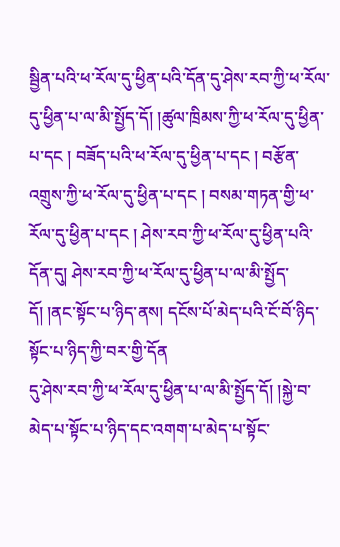སྦྱིན་པའི་ཕ་རོལ་དུ་ཕྱིན་པའི་དོན་དུ་ཤེས་རབ་ཀྱི་ཕ་རོལ་དུ་ཕྱིན་པ་ལ་མི་སྤྱོད་དོ། །ཚུལ་ཁྲིམས་ཀྱི་ཕ་རོལ་དུ་ཕྱིན་པ་དང ། བཟོད་པའི་ཕ་རོལ་དུ་ཕྱིན་པ་དང ། བརྩོན་འགྲུས་ཀྱི་ཕ་རོལ་དུ་ཕྱིན་པ་དང ། བསམ་གཏན་གྱི་ཕ་རོལ་དུ་ཕྱིན་པ་དང ། ཤེས་རབ་ཀྱི་ཕ་རོལ་དུ་ཕྱིན་པའི་དོན་དུ། ཤེས་རབ་ཀྱི་ཕ་རོལ་དུ་ཕྱིན་པ་ལ་མི་སྤྱོད་དོ། །ནང་སྟོང་པ་ཉིད་ནས། དངོས་པོ་མེད་པའི་ངོ་བོ་ཉིད་སྟོང་པ་ཉིད་ཀྱི་བར་གྱི་དོན
དུ་ཤེས་རབ་ཀྱི་ཕ་རོལ་དུ་ཕྱིན་པ་ལ་མི་སྤྱོད་དོ། །སྐྱེ་བ་མེད་པ་སྟོང་པ་ཉིད་དང་འགག་པ་མེད་པ་སྟོང་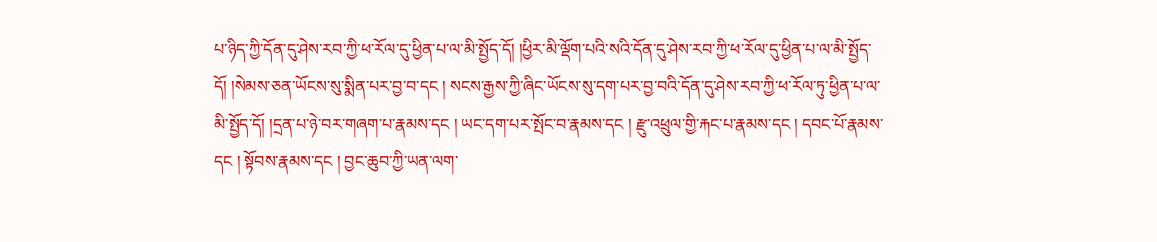པ་ཉིད་ཀྱི་དོན་དུ་ཤེས་རབ་ཀྱི་ཕ་རོལ་དུ་ཕྱིན་པ་ལ་མི་སྤྱོད་དོ། །ཕྱིར་མི་ལྡོག་པའི་སའི་དོན་དུ་ཤེས་རབ་ཀྱི་ཕ་རོལ་དུ་ཕྱིན་པ་ལ་མི་སྤྱོད་དོ། །སེམས་ཅན་ཡོངས་སུ་སྨིན་པར་བྱ་བ་དང ། སངས་རྒྱས་ཀྱི་ཞིང་ཡོངས་སུ་དག་པར་བྱ་བའི་དོན་དུ་ཤེས་རབ་ཀྱི་ཕ་རོལ་ཏུ་ཕྱིན་པ་ལ་མི་སྤྱོད་དོ། །དྲན་པ་ཉེ་བར་གཞག་པ་རྣམས་དང ། ཡང་དག་པར་སྤོང་བ་རྣམས་དང ། རྫུ་འཕྲུལ་གྱི་རྐང་པ་རྣམས་དང ། དབང་པོ་རྣམས་དང ། སྟོབས་རྣམས་དང ། བྱང་ཆུབ་ཀྱི་ཡན་ལག་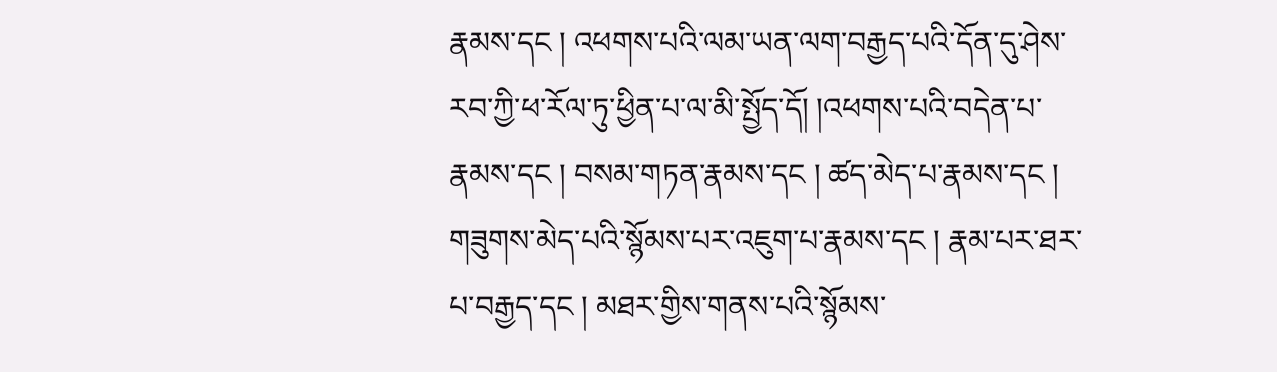རྣམས་དང ། འཕགས་པའི་ལམ་ཡན་ལག་བརྒྱད་པའི་དོན་དུ་ཤེས་རབ་ཀྱི་ཕ་རོལ་ཏུ་ཕྱིན་པ་ལ་མི་སྤྱོད་དོ། །འཕགས་པའི་བདེན་པ་རྣམས་དང ། བསམ་གཏན་རྣམས་དང ། ཚད་མེད་པ་རྣམས་དང ། གཟུགས་མེད་པའི་སྙོམས་པར་འཇུག་པ་རྣམས་དང ། རྣམ་པར་ཐར་པ་བརྒྱད་དང ། མཐར་གྱིས་གནས་པའི་སྙོམས་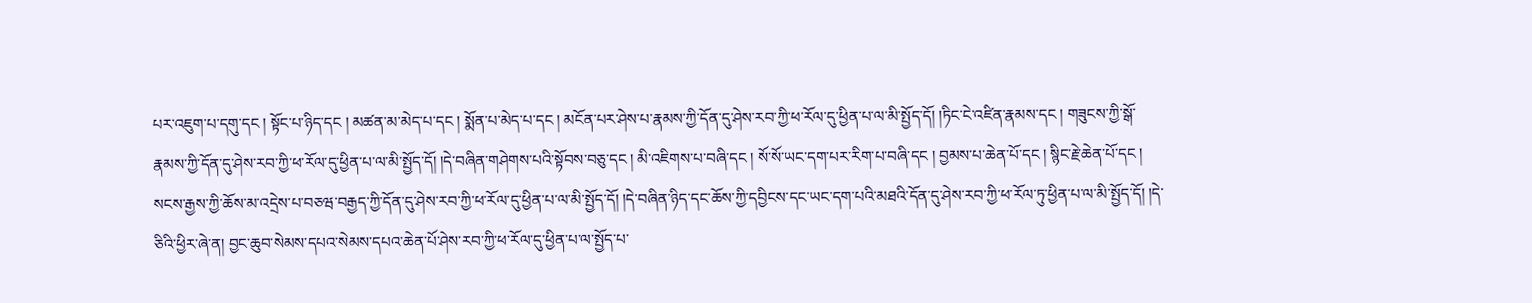པར་འཇུག་པ་དགུ་དང ། སྟོང་པ་ཉིད་དང ། མཚན་མ་མེད་པ་དང ། སྨོན་པ་མེད་པ་དང ། མངོན་པར་ཤེས་པ་རྣམས་ཀྱི་དོན་དུ་ཤེས་རབ་ཀྱི་ཕ་རོལ་དུ་ཕྱིན་པ་ལ་མི་སྤྱོད་དོ། །ཏིང་ངེ་འཛིན་རྣམས་དང ། གཟུངས་ཀྱི་སྒོ་རྣམས་ཀྱི་དོན་དུ་ཤེས་རབ་ཀྱི་ཕ་རོལ་དུ་ཕྱིན་པ་ལ་མི་སྤྱོད་དོ། །དེ་བཞིན་གཤེགས་པའི་སྟོབས་བཅུ་དང ། མི་འཇིགས་པ་བཞི་དང ། སོ་སོ་ཡང་དག་པར་རིག་པ་བཞི་དང ། བྱམས་པ་ཆེན་པོ་དང ། སྙིང་རྗེ་ཆེན་པོ་དང ། སངས་རྒྱས་ཀྱི་ཆོས་མ་འདྲེས་པ་བཅཝ་བརྒྱད་ཀྱི་དོན་དུ་ཤེས་རབ་ཀྱི་ཕ་རོལ་དུ་ཕྱིན་པ་ལ་མི་སྤྱོད་དོ། །དེ་བཞིན་ཉིད་དང་ཆོས་ཀྱི་དབྱིངས་དང་ཡང་དག་པའི་མཐའི་དོན་དུ་ཤེས་རབ་ཀྱི་ཕ་རོལ་ཏུ་ཕྱིན་པ་ལ་མི་སྤྱོད་དོ། །དེ་ཅིའི་ཕྱིར་ཞེ་ན། བྱང་ཆུབ་སེམས་དཔའ་སེམས་དཔའ་ཆེན་པོ་ཤེས་རབ་ཀྱི་ཕ་རོལ་དུ་ཕྱིན་པ་ལ་སྤྱོད་པ་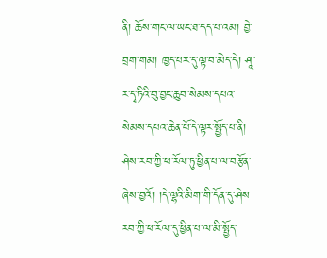ནི། ཆོས་གང་ལ་ཡང་ཐ་དད་པ་འམ། བྱེ་བྲག་གམ། ཁྱད་པར་དུ་ལྟ་བ་མེད་དེ། ཤཱ་ར་དྭ་ཏིའི་བུ་བྱང་ཆུབ་སེམས་དཔའ་སེམས་དཔའ་ཆེན་པོ་དེ་ལྟར་སྤྱོད་པ་ནི། ཤེས་རབ་ཀྱི་ཕ་རོལ་ཏུ་ཕྱིན་པ་ལ་བརྩོན་ཞེས་བྱའོ། །དེ་ལྷའི་མིག་གི་དོན་དུ་ཤེས
རབ་ཀྱི་ཕ་རོལ་དུ་ཕྱིན་པ་ལ་མི་སྤྱོད་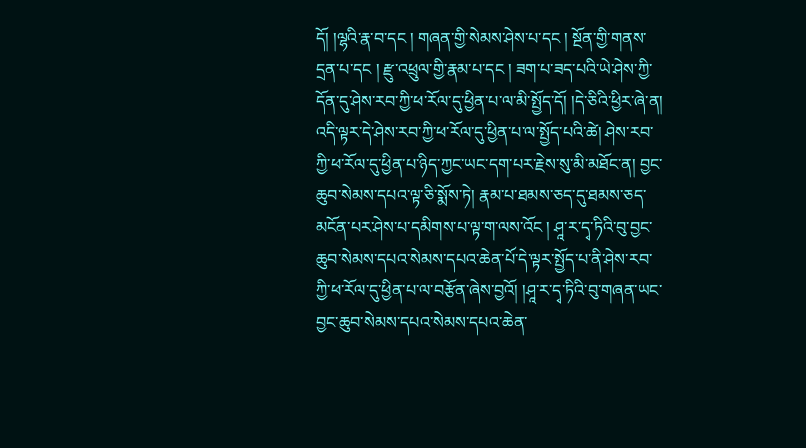དོ། །ལྷའི་རྣ་བ་དང ། གཞན་གྱི་སེམས་ཤེས་པ་དང ། སྔོན་གྱི་གནས་དྲན་པ་དང ། རྫུ་འཕྲུལ་གྱི་རྣམ་པ་དང ། ཟག་པ་ཟད་པའི་ཡེ་ཤེས་ཀྱི་དོན་དུ་ཤེས་རབ་ཀྱི་ཕ་རོལ་དུ་ཕྱིན་པ་ལ་མི་སྤྱོད་དོ། །དེ་ཅིའི་ཕྱིར་ཞེ་ན། འདི་ལྟར་དེ་ཤེས་རབ་ཀྱི་ཕ་རོལ་དུ་ཕྱིན་པ་ལ་སྤྱོད་པའི་ཚེ། ཤེས་རབ་ཀྱི་ཕ་རོལ་དུ་ཕྱིན་པ་ཉིད་ཀྱང་ཡང་དག་པར་རྗེས་སུ་མི་མཐོང་ན། བྱང་ཆུབ་སེམས་དཔའ་ལྟ་ཅི་སྨོས་ཏེ། རྣམ་པ་ཐམས་ཅད་དུ་ཐམས་ཅད་མངོན་པར་ཤེས་པ་དམིགས་པ་ལྟ་ག་ལས་འོང ། ཤཱ་ར་དྭ་ཏིའི་བུ་བྱང་ཆུབ་སེམས་དཔའ་སེམས་དཔའ་ཆེན་པོ་དེ་ལྟར་སྤྱོད་པ་ནི་ཤེས་རབ་ཀྱི་ཕ་རོལ་དུ་ཕྱིན་པ་ལ་བརྩོན་ཞེས་བྱའོ། །ཤཱ་ར་དྭ་ཏིའི་བུ་གཞན་ཡང་བྱང་ཆུབ་སེམས་དཔའ་སེམས་དཔའ་ཆེན་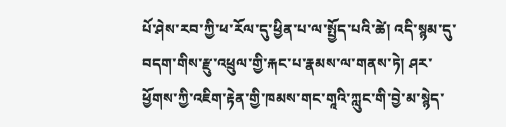པོ་ཤེས་རབ་ཀྱི་ཕ་རོལ་དུ་ཕྱིན་པ་ལ་སྤྱོད་པའི་ཚེ། འདི་སྙམ་དུ་བདག་གིས་རྫུ་འཕྲུལ་གྱི་རྐང་པ་རྣམས་ལ་གནས་ཏེ། ཤར་ཕྱོགས་ཀྱི་འཇིག་རྟེན་གྱི་ཁམས་གང་གཱའི་ཀླུང་གི་བྱེ་མ་སྙེད་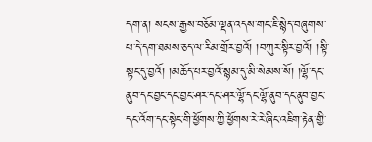དག་ན། སངས་རྒྱས་བཅོམ་ལྡན་འདས་གང་ཇི་སྙེད་བཞུགས་པ་དེ་དག་ཐམས་ཅད་ལ་རིམ་གྲོར་བྱའོ། །བཀུར་སྟིར་བྱའོ། །སྟི་སྟང་དུ་བྱའོ། །མཆོད་པར་བྱའོ་སྙམ་དུ་མི་སེམས་སོ། །ལྷོ་དང་ནུབ་དང་བྱང་དང་བྱང་ཤར་དང་ཤར་ལྷོ་དང་ལྷོ་ནུབ་དང་ནུབ་བྱང་དང་འོག་དང་སྟེང་གི་ཕྱོགས་ཀྱི་ཕྱོགས་རེ་རེ་ཞིང་འཇིག་རྟེན་གྱི་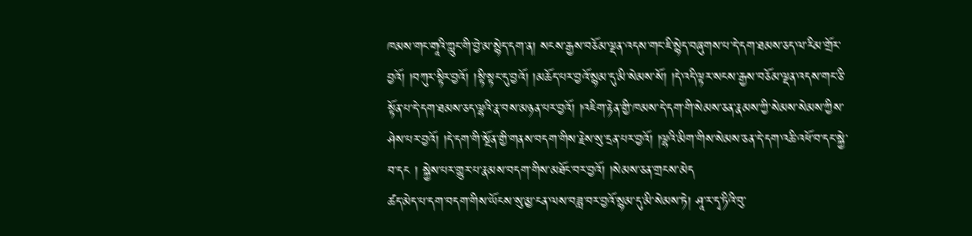ཁམས་གང་གཱའི་ཀླུང་གི་བྱེ་མ་སྙེད་དག་ན། སངས་རྒྱས་བཅོམ་ལྡན་འདས་གང་ཇི་སྙེད་བཞུགས་པ་དེ་དག་ཐམས་ཅད་ལ་རིམ་གྲོར་བྱའོ། །བཀུར་སྟིར་བྱའོ། །སྟི་སྟང་དུ་བྱའོ། །མཆོད་པར་བྱའོ་སྙམ་དུ་མི་སེམས་སོ། །དེ་འདི་ལྟར་སངས་རྒྱས་བཅོམ་ལྡན་འདས་གང་ཅི་སྟོན་པ་དེ་དག་ཐམས་ཅད་ལྷའི་རྣ་བས་མཉན་པར་བྱའོ། །འཇིག་རྟེན་གྱི་ཁམས་དེ་དག་གི་སེམས་ཅན་རྣམས་ཀྱི་སེམས་སེམས་ཀྱིས་ཤེས་པར་བྱའོ། །དེ་དག་གི་སྔོན་གྱི་གནས་བདག་གིས་རྗེས་སུ་དྲན་པར་བྱའོ། །ལྷའི་མིག་གིས་སེམས་ཅན་དེ་དག་འཆི་འཕོ་བ་དང་སྐྱེ་བ་དང ། སྐྱེས་པར་གྱུར་པ་རྣམས་བདག་གིས་མཐོང་བར་བྱའོ། །སེམས་ཅན་གྲངས་མེད
ཚད་མེད་པ་དག་བདག་གིས་ཡོངས་སུ་མྱ་ངན་ལས་བཟླ་བར་བྱའོ་སྙམ་དུ་མི་སེམས་ཏེ། ཤཱ་ར་དྭ་ཏིའི་བུ་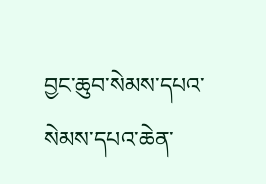བྱང་ཆུབ་སེམས་དཔའ་སེམས་དཔའ་ཆེན་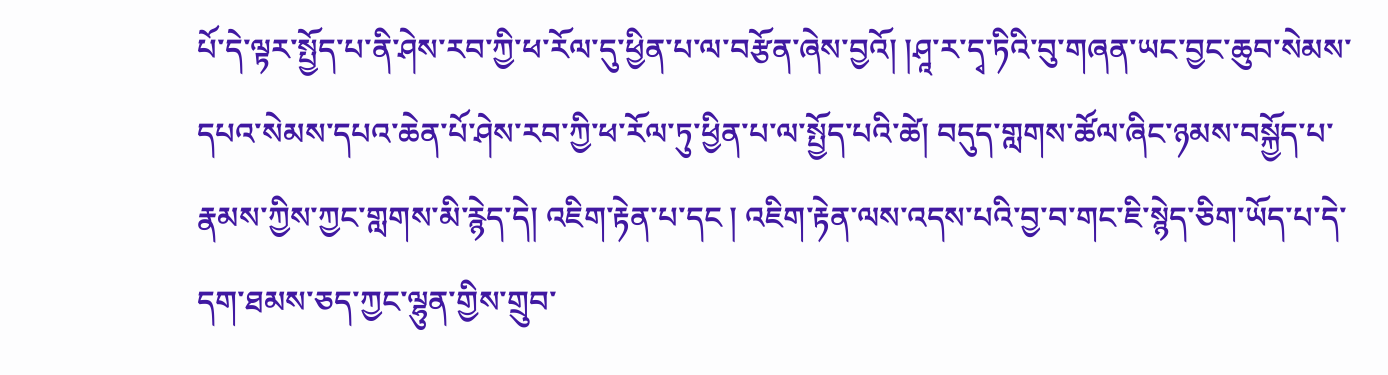པོ་དེ་ལྟར་སྤྱོད་པ་ནི་ཤེས་རབ་ཀྱི་ཕ་རོལ་དུ་ཕྱིན་པ་ལ་བརྩོན་ཞེས་བྱའོ། །ཤཱ་ར་དྭ་ཏིའི་བུ་གཞན་ཡང་བྱང་ཆུབ་སེམས་དཔའ་སེམས་དཔའ་ཆེན་པོ་ཤེས་རབ་ཀྱི་ཕ་རོལ་ཏུ་ཕྱིན་པ་ལ་སྤྱོད་པའི་ཚེ། བདུད་གླགས་ཚོལ་ཞིང་ཉམས་བསྐྱོད་པ་རྣམས་ཀྱིས་ཀྱང་གླགས་མི་རྙེད་དེ། འཇིག་རྟེན་པ་དང ། འཇིག་རྟེན་ལས་འདས་པའི་བྱ་བ་གང་ཇི་སྙེད་ཅིག་ཡོད་པ་དེ་དག་ཐམས་ཅད་ཀྱང་ལྷུན་གྱིས་གྲུབ་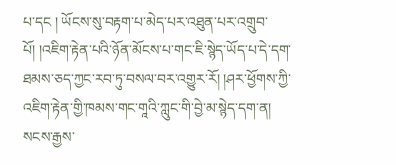པ་དང ། ཡོངས་སུ་བརྟག་པ་མེད་པར་འཐུན་པར་འགྲུབ་པོ། །འཇིག་རྟེན་པའི་ཉོན་མོངས་པ་གང་ཇི་སྙེད་ཡོད་པ་དེ་དག་ཐམས་ཅད་ཀྱང་རབ་ཏུ་བསལ་བར་འགྱུར་རོ། །ཤར་ཕྱོགས་ཀྱི་འཇིག་རྟེན་གྱི་ཁམས་གང་གཱའི་ཀླུང་གི་བྱེ་མ་སྙེད་དག་ན། སངས་རྒྱས་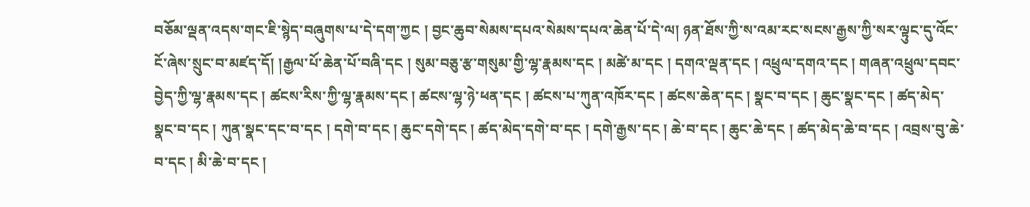བཅོམ་ལྡན་འདས་གང་ཇི་སྙེད་བཞུགས་པ་དེ་དག་ཀྱང ། བྱང་ཆུབ་སེམས་དཔའ་སེམས་དཔའ་ཆེན་པོ་དེ་ལ། ཉན་ཐོས་ཀྱི་ས་འམ་རང་སངས་རྒྱས་ཀྱི་སར་ལྟུང་དུ་འོང་ངོ་ཞེས་སྲུང་བ་མཛད་དོ། །རྒྱལ་པོ་ཆེན་པོ་བཞི་དང ། སུམ་བཅུ་རྩ་གསུམ་གྱི་ལྷ་རྣམས་དང ། མཚེ་མ་དང ། དགའ་ལྡན་དང ། འཕྲུལ་དགའ་དང ། གཞན་འཕྲུལ་དབང་བྱེད་ཀྱི་ལྷ་རྣམས་དང ། ཚངས་རིས་ཀྱི་ལྷ་རྣམས་དང ། ཚངས་ལྷ་ཉེ་ཕན་དང ། ཚངས་པ་ཀུན་འཁོར་དང ། ཚངས་ཆེན་དང ། སྣང་བ་དང ། ཆུང་སྣང་དང ། ཚད་མེད་སྣང་བ་དང ། ཀུན་སྣང་དང་བ་དང ། དགེ་བ་དང ། ཆུང་དགེ་དང ། ཚད་མེད་དགེ་བ་དང ། དགེ་རྒྱས་དང ། ཆེ་བ་དང ། ཆུང་ཆེ་དང ། ཚད་མེད་ཆེ་བ་དང ། འབྲས་བུ་ཆེ་བ་དང ། མི་ཆེ་བ་དང །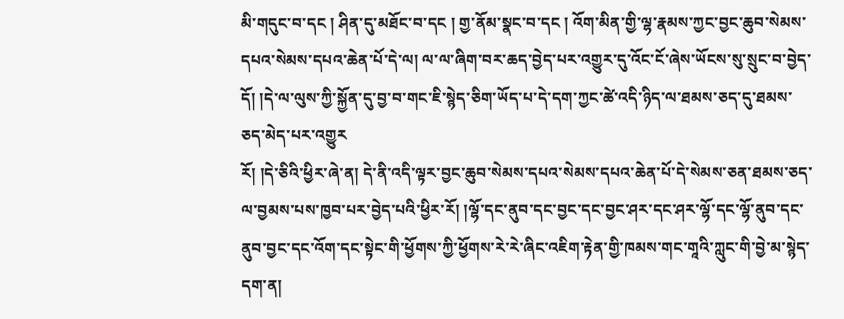མི་གདུང་བ་དང ། ཤིན་དུ་མཐོང་བ་དང ། གྱ་ནོམ་སྣང་བ་དང ། འོག་མིན་གྱི་ལྷ་རྣམས་ཀྱང་བྱང་ཆུབ་སེམས་དཔའ་སེམས་དཔའ་ཆེན་པོ་དེ་ལ། ལ་ལ་ཞིག་བར་ཆད་བྱེད་པར་འགྱུར་དུ་འོང་ངོ་ཞེས་ཡོངས་སུ་སྲུང་བ་བྱེད་དོ། །དེ་ལ་ལུས་ཀྱི་སྐྱོན་དུ་བྱ་བ་གང་ཇི་སྙེད་ཅིག་ཡོད་པ་དེ་དག་ཀྱང་ཚེ་འདི་ཉིད་ལ་ཐམས་ཅད་དུ་ཐམས་ཅད་མེད་པར་འགྱུར
རོ། །དེ་ཅིའི་ཕྱིར་ཞེ་ན། དེ་ནི་འདི་ལྟར་བྱང་ཆུབ་སེམས་དཔའ་སེམས་དཔའ་ཆེན་པོ་དེ་སེམས་ཅན་ཐམས་ཅད་ལ་བྱམས་པས་ཁྱབ་པར་བྱེད་པའི་ཕྱིར་རོ། །ལྷོ་དང་ནུབ་དང་བྱང་དང་བྱང་ཤར་དང་ཤར་ལྷོ་དང་ལྷོ་ནུབ་དང་ནུབ་བྱང་དང་འོག་དང་སྟེང་གི་ཕྱོགས་ཀྱི་ཕྱོགས་རེ་རེ་ཞིང་འཇིག་རྟེན་གྱི་ཁམས་གང་གཱའི་ཀླུང་གི་བྱེ་མ་སྙེད་དག་ན།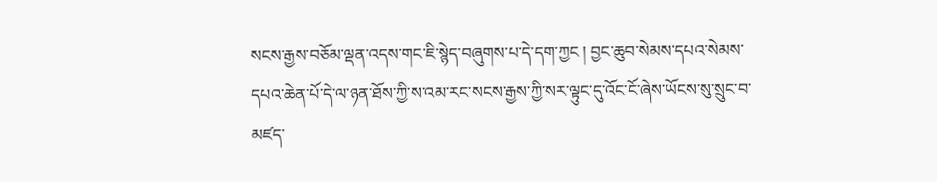སངས་རྒྱས་བཅོམ་ལྡན་འདས་གང་ཇི་སྙེད་བཞུགས་པ་དེ་དག་ཀྱང ། བྱང་ཆུབ་སེམས་དཔའ་སེམས་དཔའ་ཆེན་པོ་དེ་ལ་ཉན་ཐོས་ཀྱི་ས་འམ་རང་སངས་རྒྱས་ཀྱི་སར་ལྟུང་དུ་འོང་ངོ་ཞེས་ཡོངས་སུ་སྲུང་བ་མཛད་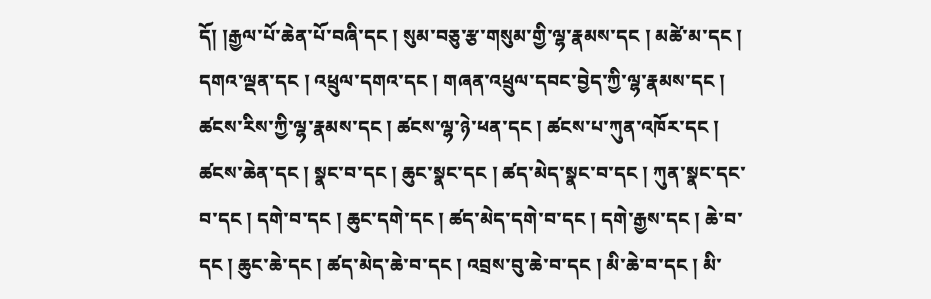དོ། །རྒྱལ་པོ་ཆེན་པོ་བཞི་དང ། སུམ་བཅུ་རྩ་གསུམ་གྱི་ལྷ་རྣམས་དང ། མཚེ་མ་དང ། དགའ་ལྡན་དང ། འཕྲུལ་དགའ་དང ། གཞན་འཕྲུལ་དབང་བྱེད་ཀྱི་ལྷ་རྣམས་དང ། ཚངས་རིས་ཀྱི་ལྷ་རྣམས་དང ། ཚངས་ལྷ་ཉེ་ཕན་དང ། ཚངས་པ་ཀུན་འཁོར་དང ། ཚངས་ཆེན་དང ། སྣང་བ་དང ། ཆུང་སྣང་དང ། ཚད་མེད་སྣང་བ་དང ། ཀུན་སྣང་དང་བ་དང ། དགེ་བ་དང ། ཆུང་དགེ་དང ། ཚད་མེད་དགེ་བ་དང ། དགེ་རྒྱས་དང ། ཆེ་བ་དང ། ཆུང་ཆེ་དང ། ཚད་མེད་ཆེ་བ་དང ། འབྲས་བུ་ཆེ་བ་དང ། མི་ཆེ་བ་དང ། མི་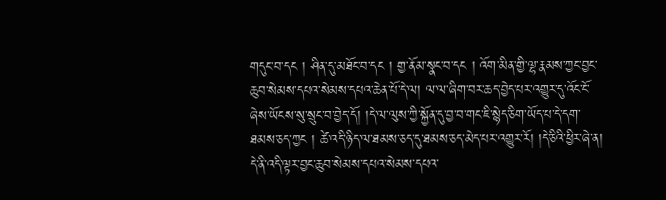གདུང་བ་དང ། ཤིན་དུ་མཐོང་བ་དང ། གྱ་ནོམ་སྣང་བ་དང ། འོག་མིན་གྱི་ལྷ་རྣམས་ཀྱང་བྱང་ཆུབ་སེམས་དཔའ་སེམས་དཔའ་ཆེན་པོ་དེ་ལ། ལ་ལ་ཞིག་བར་ཆད་བྱེད་པར་འགྱུར་དུ་འོང་ངོ་ཞེས་ཡོངས་སུ་སྲུང་བ་བྱེད་དོ། །དེ་ལ་ལུས་ཀྱི་སྐྱོན་དུ་བྱ་བ་གང་ཇི་སྙེད་ཅིག་ཡོད་པ་དེ་དག་ཐམས་ཅད་ཀྱང ། ཚེ་འདི་ཉིད་ལ་ཐམས་ཅད་དུ་ཐམས་ཅད་མེད་པར་འགྱུར་རོ། །དེ་ཅིའི་ཕྱིར་ཞེ་ན། དེ་ནི་འདི་ལྟར་བྱང་ཆུབ་སེམས་དཔའ་སེམས་དཔའ་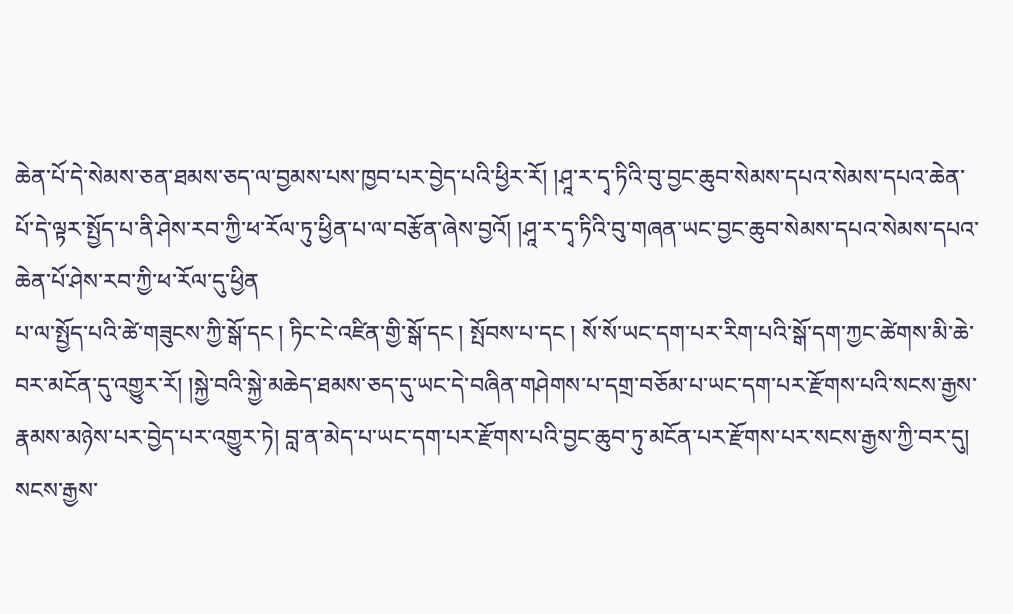ཆེན་པོ་དེ་སེམས་ཅན་ཐམས་ཅད་ལ་བྱམས་པས་ཁྱབ་པར་བྱེད་པའི་ཕྱིར་རོ། །ཤཱ་ར་དྭ་ཏིའི་བུ་བྱང་ཆུབ་སེམས་དཔའ་སེམས་དཔའ་ཆེན་པོ་དེ་ལྟར་སྤྱོད་པ་ནི་ཤེས་རབ་ཀྱི་ཕ་རོལ་ཏུ་ཕྱིན་པ་ལ་བརྩོན་ཞེས་བྱའོ། །ཤཱ་ར་དྭ་ཏིའི་བུ་གཞན་ཡང་བྱང་ཆུབ་སེམས་དཔའ་སེམས་དཔའ་ཆེན་པོ་ཤེས་རབ་ཀྱི་ཕ་རོལ་དུ་ཕྱིན
པ་ལ་སྤྱོད་པའི་ཚེ་གཟུངས་ཀྱི་སྒོ་དང ། ཏིང་ངེ་འཛིན་གྱི་སྒོ་དང ། སྤོབས་པ་དང ། སོ་སོ་ཡང་དག་པར་རིག་པའི་སྒོ་དག་ཀྱང་ཚེགས་མི་ཆེ་བར་མངོན་དུ་འགྱུར་རོ། །སྐྱེ་བའི་སྐྱེ་མཆེད་ཐམས་ཅད་དུ་ཡང་དེ་བཞིན་གཤེགས་པ་དགྲ་བཅོམ་པ་ཡང་དག་པར་རྫོགས་པའི་སངས་རྒྱས་རྣམས་མཉེས་པར་བྱེད་པར་འགྱུར་ཏེ། བླ་ན་མེད་པ་ཡང་དག་པར་རྫོགས་པའི་བྱང་ཆུབ་ཏུ་མངོན་པར་རྫོགས་པར་སངས་རྒྱས་ཀྱི་བར་དུ། སངས་རྒྱས་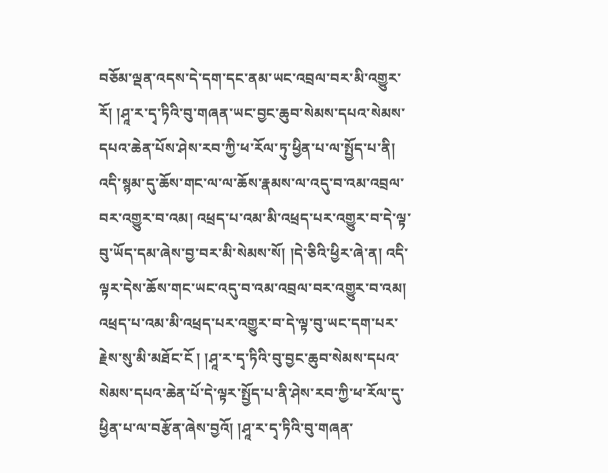བཅོམ་ལྡན་འདས་དེ་དག་དང་ནམ་ཡང་འབྲལ་བར་མི་འགྱུར་རོ། །ཤཱ་ར་དྭ་ཏིའི་བུ་གཞན་ཡང་བྱང་ཆུབ་སེམས་དཔའ་སེམས་དཔའ་ཆེན་པོས་ཤེས་རབ་ཀྱི་ཕ་རོལ་ཏུ་ཕྱིན་པ་ལ་སྤྱོད་པ་ནི། འདི་སྙམ་དུ་ཆོས་གང་ལ་ལ་ཆོས་རྣམས་ལ་འདུ་བ་འམ་འབྲལ་བར་འགྱུར་བ་འམ། འཕྲད་པ་འམ་མི་འཕྲད་པར་འགྱུར་བ་དེ་ལྟ་བུ་ཡོད་དམ་ཞེས་བྱ་བར་མི་སེམས་སོ། །དེ་ཅིའི་ཕྱིར་ཞེ་ན། འདི་ལྟར་དེས་ཆོས་གང་ཡང་འདུ་བ་འམ་འབྲལ་བར་འགྱུར་བ་འམ། འཕྲད་པ་འམ་མི་འཕྲད་པར་འགྱུར་བ་དེ་ལྟ་བུ་ཡང་དག་པར་རྗེས་སུ་མི་མཐོང་ངོ ། །ཤཱ་ར་དྭ་ཏིའི་བུ་བྱང་ཆུབ་སེམས་དཔའ་སེམས་དཔའ་ཆེན་པོ་དེ་ལྟར་སྤྱོད་པ་ནི་ཤེས་རབ་ཀྱི་ཕ་རོལ་དུ་ཕྱིན་པ་ལ་བརྩོན་ཞེས་བྱའོ། །ཤཱ་ར་དྭ་ཏིའི་བུ་གཞན་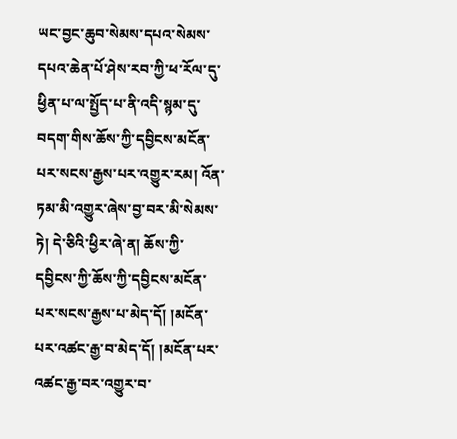ཡང་བྱང་ཆུབ་སེམས་དཔའ་སེམས་དཔའ་ཆེན་པོ་ཤེས་རབ་ཀྱི་ཕ་རོལ་དུ་ཕྱིན་པ་ལ་སྤྱོད་པ་ནི་འདི་སྙམ་དུ་བདག་གིས་ཆོས་ཀྱི་དབྱིངས་མངོན་པར་སངས་རྒྱས་པར་འགྱུར་རམ། འོན་ཏམ་མི་འགྱུར་ཞེས་བྱ་བར་མི་སེམས་ཏེ། དེ་ཅིའི་ཕྱིར་ཞེ་ན། ཆོས་ཀྱི་དབྱིངས་ཀྱི་ཆོས་ཀྱི་དབྱིངས་མངོན་པར་སངས་རྒྱས་པ་མེད་དོ། །མངོན་པར་འཚང་རྒྱ་བ་མེད་དོ། །མངོན་པར་འཚང་རྒྱ་བར་འགྱུར་བ་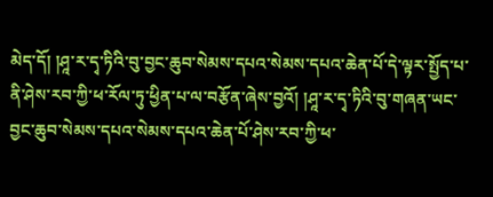མེད་དོ། །ཤཱ་ར་དྭ་ཏིའི་བུ་བྱང་ཆུབ་སེམས་དཔའ་སེམས་དཔའ་ཆེན་པོ་དེ་ལྟར་སྤྱོད་པ་ནི་ཤེས་རབ་ཀྱི་ཕ་རོལ་ཏུ་ཕྱིན་པ་ལ་བརྩོན་ཞེས་བྱའོ། །ཤཱ་ར་དྭ་ཏིའི་བུ་གཞན་ཡང་བྱང་ཆུབ་སེམས་དཔའ་སེམས་དཔའ་ཆེན་པོ་ཤེས་རབ་ཀྱི་ཕ་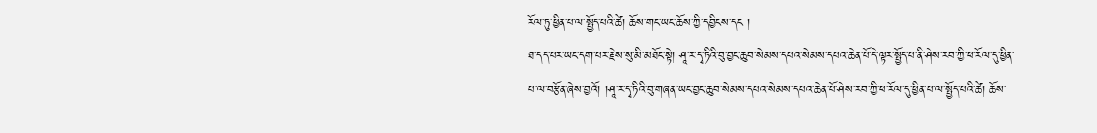རོལ་ཏུ་ཕྱིན་པ་ལ་སྤྱོད་པའི་ཚེ། ཆོས་གང་ཡང་ཆོས་ཀྱི་དབྱིངས་དང །
ཐ་དད་པར་ཡང་དག་པར་རྗེས་སུ་མི་མཐོང་སྟེ། ཤཱ་ར་དྭ་ཏིའི་བུ་བྱང་ཆུབ་སེམས་དཔའ་སེམས་དཔའ་ཆེན་པོ་དེ་ལྟར་སྤྱོད་པ་ནི་ཤེས་རབ་ཀྱི་ཕ་རོལ་དུ་ཕྱིན་པ་ལ་བརྩོན་ཞེས་བྱའོ། །ཤཱ་ར་དྭ་ཏིའི་བུ་གཞན་ཡང་བྱང་ཆུབ་སེམས་དཔའ་སེམས་དཔའ་ཆེན་པོ་ཤེས་རབ་ཀྱི་ཕ་རོལ་དུ་ཕྱིན་པ་ལ་སྤྱོད་པའི་ཚེ། ཆོས་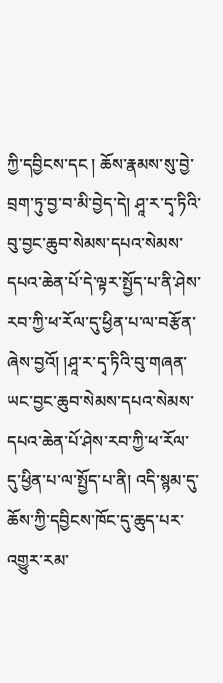ཀྱི་དབྱིངས་དང ། ཆོས་རྣམས་སུ་བྱེ་བྲག་ཏུ་བྱ་བ་མི་བྱེད་དེ། ཤཱ་ར་དྭ་ཏིའི་བུ་བྱང་ཆུབ་སེམས་དཔའ་སེམས་དཔའ་ཆེན་པོ་དེ་ལྟར་སྤྱོད་པ་ནི་ཤེས་རབ་ཀྱི་ཕ་རོལ་དུ་ཕྱིན་པ་ལ་བརྩོན་ཞེས་བྱའོ། །ཤཱ་ར་དྭ་ཏིའི་བུ་གཞན་ཡང་བྱང་ཆུབ་སེམས་དཔའ་སེམས་དཔའ་ཆེན་པོ་ཤེས་རབ་ཀྱི་ཕ་རོལ་དུ་ཕྱིན་པ་ལ་སྤྱོད་པ་ནི། འདི་སྙམ་དུ་ཆོས་ཀྱི་དབྱིངས་ཁོང་དུ་ཆུད་པར་འགྱུར་རམ་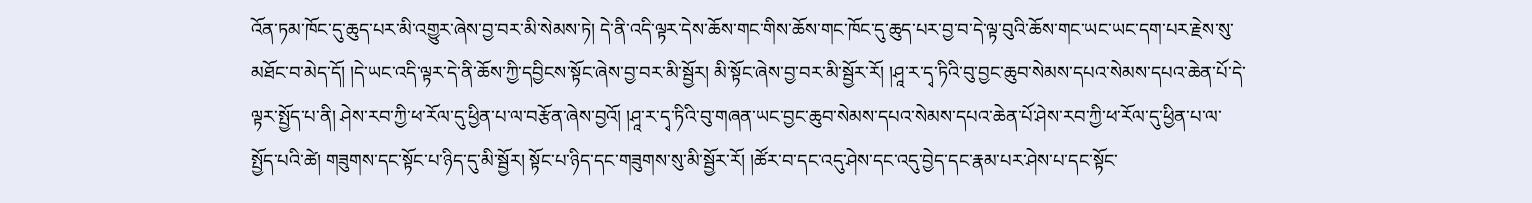འོན་ཏམ་ཁོང་དུ་ཆུད་པར་མི་འགྱུར་ཞེས་བྱ་བར་མི་སེམས་ཏེ། དེ་ནི་འདི་ལྟར་དེས་ཆོས་གང་གིས་ཆོས་གང་ཁོང་དུ་ཆུད་པར་བྱ་བ་དེ་ལྟ་བུའི་ཆོས་གང་ཡང་ཡང་དག་པར་རྗེས་སུ་མཐོང་བ་མེད་དོ། །དེ་ཡང་འདི་ལྟར་དེ་ནི་ཆོས་ཀྱི་དབྱིངས་སྟོང་ཞེས་བྱ་བར་མི་སྦྱོར། མི་སྟོང་ཞེས་བྱ་བར་མི་སྦྱོར་རོ། །ཤཱ་ར་དྭ་ཏིའི་བུ་བྱང་ཆུབ་སེམས་དཔའ་སེམས་དཔའ་ཆེན་པོ་དེ་ལྟར་སྤྱོད་པ་ནི། ཤེས་རབ་ཀྱི་ཕ་རོལ་དུ་ཕྱིན་པ་ལ་བརྩོན་ཞེས་བྱའོ། །ཤཱ་ར་དྭ་ཏིའི་བུ་གཞན་ཡང་བྱང་ཆུབ་སེམས་དཔའ་སེམས་དཔའ་ཆེན་པོ་ཤེས་རབ་ཀྱི་ཕ་རོལ་དུ་ཕྱིན་པ་ལ་སྤྱོད་པའི་ཚེ། གཟུགས་དང་སྟོང་པ་ཉིད་དུ་མི་སྦྱོར། སྟོང་པ་ཉིད་དང་གཟུགས་སུ་མི་སྦྱོར་རོ། །ཚོར་བ་དང་འདུ་ཤེས་དང་འདུ་བྱེད་དང་རྣམ་པར་ཤེས་པ་དང་སྟོང་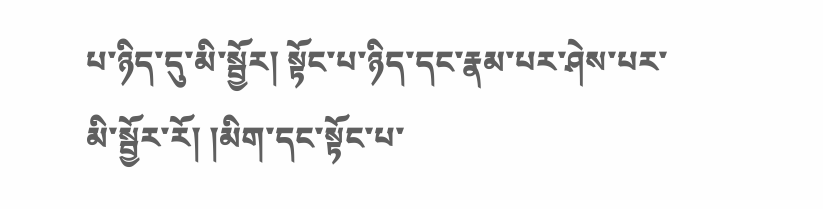པ་ཉིད་དུ་མི་སྦྱོར། སྟོང་པ་ཉིད་དང་རྣམ་པར་ཤེས་པར་མི་སྦྱོར་རོ། །མིག་དང་སྟོང་པ་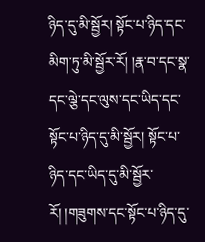ཉིད་དུ་མི་སྦྱོར། སྟོང་པ་ཉིད་དང་མིག་ཏུ་མི་སྦྱོར་རོ། །རྣ་བ་དང་སྣ་དང་ལྕེ་དང་ལུས་དང་ཡིད་དང་སྟོང་པ་ཉིད་དུ་མི་སྦྱོར། སྟོང་པ་ཉིད་དང་ཡིད་དུ་མི་སྦྱོར་རོ། །གཟུགས་དང་སྟོང་པ་ཉིད་དུ་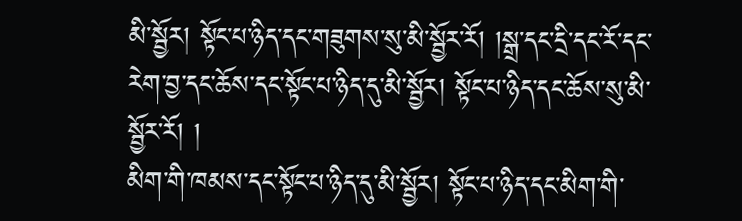མི་སྦྱོར། སྟོང་པ་ཉིད་དང་གཟུགས་སུ་མི་སྦྱོར་རོ། །སྒྲ་དང་དྲི་དང་རོ་དང་རེག་བྱ་དང་ཆོས་དང་སྟོང་པ་ཉིད་དུ་མི་སྦྱོར། སྟོང་པ་ཉིད་དང་ཆོས་སུ་མི་སྦྱོར་རོ། །
མིག་གི་ཁམས་དང་སྟོང་པ་ཉིད་དུ་མི་སྦྱོར། སྟོང་པ་ཉིད་དང་མིག་གི་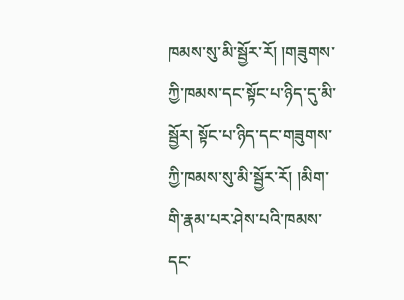ཁམས་སུ་མི་སྦྱོར་རོ། །གཟུགས་ཀྱི་ཁམས་དང་སྟོང་པ་ཉིད་དུ་མི་སྦྱོར། སྟོང་པ་ཉིད་དང་གཟུགས་ཀྱི་ཁམས་སུ་མི་སྦྱོར་རོ། །མིག་གི་རྣམ་པར་ཤེས་པའི་ཁམས་དང་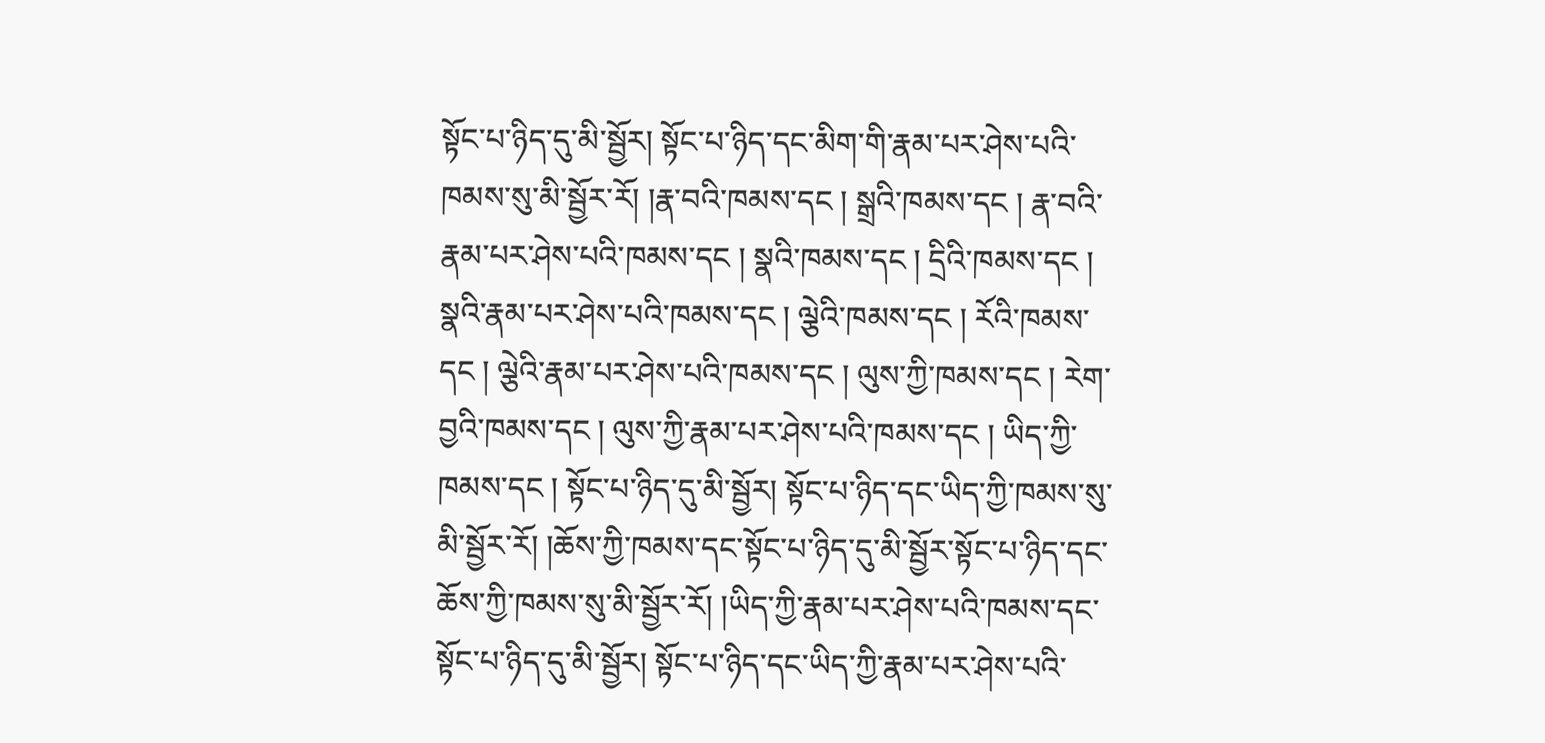སྟོང་པ་ཉིད་དུ་མི་སྦྱོར། སྟོང་པ་ཉིད་དང་མིག་གི་རྣམ་པར་ཤེས་པའི་ཁམས་སུ་མི་སྦྱོར་རོ། །རྣ་བའི་ཁམས་དང ། སྒྲའི་ཁམས་དང ། རྣ་བའི་རྣམ་པར་ཤེས་པའི་ཁམས་དང ། སྣའི་ཁམས་དང ། དྲིའི་ཁམས་དང ། སྣའི་རྣམ་པར་ཤེས་པའི་ཁམས་དང ། ལྕེའི་ཁམས་དང ། རོའི་ཁམས་དང ། ལྕེའི་རྣམ་པར་ཤེས་པའི་ཁམས་དང ། ལུས་ཀྱི་ཁམས་དང ། རེག་བྱའི་ཁམས་དང ། ལུས་ཀྱི་རྣམ་པར་ཤེས་པའི་ཁམས་དང ། ཡིད་ཀྱི་ཁམས་དང ། སྟོང་པ་ཉིད་དུ་མི་སྦྱོར། སྟོང་པ་ཉིད་དང་ཡིད་ཀྱི་ཁམས་སུ་མི་སྦྱོར་རོ། །ཆོས་ཀྱི་ཁམས་དང་སྟོང་པ་ཉིད་དུ་མི་སྦྱོར་སྟོང་པ་ཉིད་དང་ཆོས་ཀྱི་ཁམས་སུ་མི་སྦྱོར་རོ། །ཡིད་ཀྱི་རྣམ་པར་ཤེས་པའི་ཁམས་དང་སྟོང་པ་ཉིད་དུ་མི་སྦྱོར། སྟོང་པ་ཉིད་དང་ཡིད་ཀྱི་རྣམ་པར་ཤེས་པའི་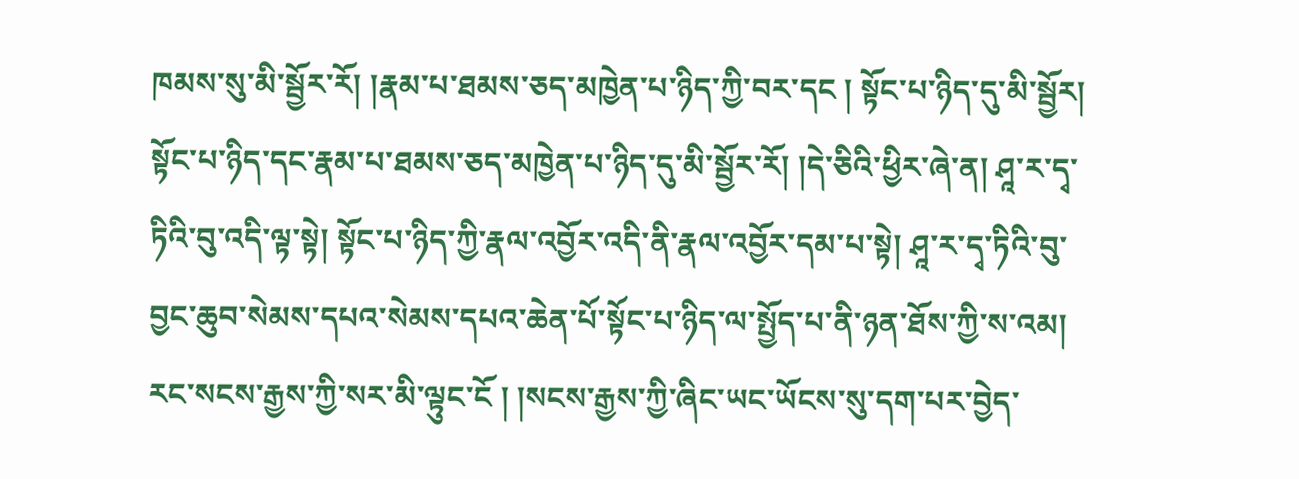ཁམས་སུ་མི་སྦྱོར་རོ། །རྣམ་པ་ཐམས་ཅད་མཁྱེན་པ་ཉིད་ཀྱི་བར་དང ། སྟོང་པ་ཉིད་དུ་མི་སྦྱོར། སྟོང་པ་ཉིད་དང་རྣམ་པ་ཐམས་ཅད་མཁྱེན་པ་ཉིད་དུ་མི་སྦྱོར་རོ། །དེ་ཅིའི་ཕྱིར་ཞེ་ན། ཤཱ་ར་དྭ་ཏིའི་བུ་འདི་ལྟ་སྟེ། སྟོང་པ་ཉིད་ཀྱི་རྣལ་འབྱོར་འདི་ནི་རྣལ་འབྱོར་དམ་པ་སྟེ། ཤཱ་ར་དྭ་ཏིའི་བུ་བྱང་ཆུབ་སེམས་དཔའ་སེམས་དཔའ་ཆེན་པོ་སྟོང་པ་ཉིད་ལ་སྤྱོད་པ་ནི་ཉན་ཐོས་ཀྱི་ས་འམ། རང་སངས་རྒྱས་ཀྱི་སར་མི་ལྟུང་ངོ ། །སངས་རྒྱས་ཀྱི་ཞིང་ཡང་ཡོངས་སུ་དག་པར་བྱེད་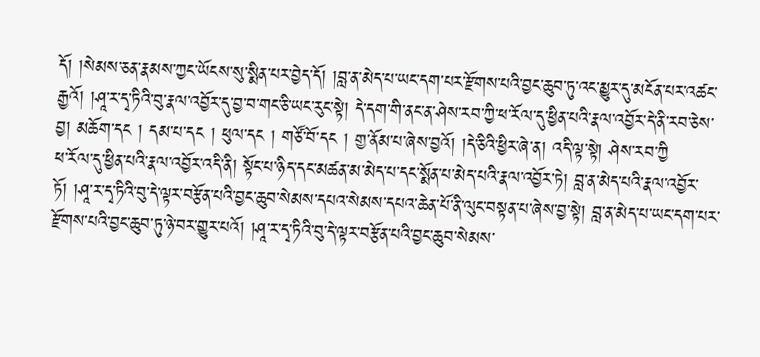དོ། །སེམས་ཅན་རྣམས་ཀྱང་ཡོངས་སུ་སྨིན་པར་བྱེད་དོ། །བླ་ན་མེད་པ་ཡང་དག་པར་རྫོགས་པའི་བྱང་ཆུབ་ཏུ་འང་མྱུར་དུ་མངོན་པར་འཚང་རྒྱའོ། །ཤཱ་ར་དྭ་ཏིའི་བུ་རྣལ་འབྱོར་དུ་བྱ་བ་གང་ཅི་ཡང་རུང་སྟེ། དེ་དག་གི་ནང་ན་ཤེས་རབ་ཀྱི་ཕ་རོལ་དུ་ཕྱིན་པའི་རྣལ་འབྱོར་དེ་ནི་རབ་ཅེས་བྱ། མཆོག་དང ། དམ་པ་དང ། ཕུལ་དང ། གཙོ་བོ་དང ། གྱ་ནོམ་པ་ཞེས་བྱའོ། །དེ་ཅིའི་ཕྱིར་ཞེ་ན། འདི་ལྟ་སྟེ། ཤེས་རབ་ཀྱི
ཕ་རོལ་དུ་ཕྱིན་པའི་རྣལ་འབྱོར་འདི་ནི། སྟོང་པ་ཉིད་དང་མཚན་མ་མེད་པ་དང་སྨོན་པ་མེད་པའི་རྣལ་འབྱོར་ཏེ། བླ་ན་མེད་པའི་རྣལ་འབྱོར་ཏོ། །ཤཱ་ར་དྭ་ཏིའི་བུ་དེ་ལྟར་བརྩོན་པའི་བྱང་ཆུབ་སེམས་དཔའ་སེམས་དཔའ་ཆེན་པོ་ནི་ལུང་བསྟན་པ་ཞེས་བྱ་སྟེ། བླ་ན་མེད་པ་ཡང་དག་པར་རྫོགས་པའི་བྱང་ཆུབ་ཏུ་ཉེ་བར་གྱུར་པའོ། །ཤཱ་ར་དྭ་ཏིའི་བུ་དེ་ལྟར་བརྩོན་པའི་བྱང་ཆུབ་སེམས་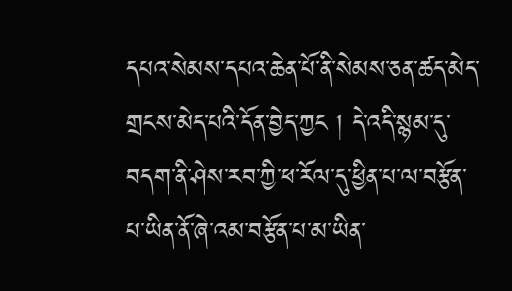དཔའ་སེམས་དཔའ་ཆེན་པོ་ནི་སེམས་ཅན་ཚད་མེད་གྲངས་མེད་པའི་དོན་བྱེད་ཀྱང ། དེ་འདི་སྙམ་དུ་བདག་ནི་ཤེས་རབ་ཀྱི་ཕ་རོལ་དུ་ཕྱིན་པ་ལ་བརྩོན་པ་ཡིན་ནོ་ཞེ་འམ་བརྩོན་པ་མ་ཡིན་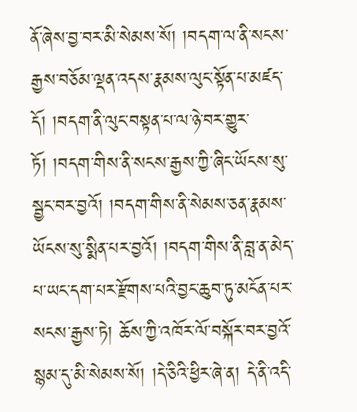ནོ་ཞེས་བྱ་བར་མི་སེམས་སོ། །བདག་ལ་ནི་སངས་རྒྱས་བཅོམ་ལྡན་འདས་རྣམས་ལུང་སྟོན་པ་མཛད་དོ། །བདག་ནི་ལུང་བསྟན་པ་ལ་ཉེ་བར་གྱུར་ཏོ། །བདག་གིས་ནི་སངས་རྒྱས་ཀྱི་ཞིང་ཡོངས་སུ་སྦྱང་བར་བྱའོ། །བདག་གིས་ནི་སེམས་ཅན་རྣམས་ཡོངས་སུ་སྨིན་པར་བྱའོ། །བདག་གིས་ནི་བླ་ན་མེད་པ་ཡང་དག་པར་རྫོགས་པའི་བྱང་ཆུབ་ཏུ་མངོན་པར་སངས་རྒྱས་ཏེ། ཆོས་ཀྱི་འཁོར་ལོ་བསྐོར་བར་བྱའོ་སྙམ་དུ་མི་སེམས་སོ། །དེ་ཅིའི་ཕྱིར་ཞེ་ན། དེ་ནི་འདི་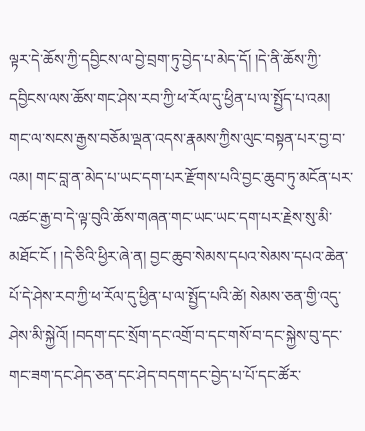ལྟར་དེ་ཆོས་ཀྱི་དབྱིངས་ལ་བྱེ་བྲག་ཏུ་བྱེད་པ་མེད་དོ། །དེ་ནི་ཆོས་ཀྱི་དབྱིངས་ལས་ཆོས་གང་ཤེས་རབ་ཀྱི་ཕ་རོལ་དུ་ཕྱིན་པ་ལ་སྤྱོད་པ་འམ། གང་ལ་སངས་རྒྱས་བཅོམ་ལྡན་འདས་རྣམས་ཀྱིས་ལུང་བསྟན་པར་བྱ་བ་འམ། གང་བླ་ན་མེད་པ་ཡང་དག་པར་རྫོགས་པའི་བྱང་ཆུབ་ཏུ་མངོན་པར་འཚང་རྒྱ་བ་དེ་ལྟ་བུའི་ཆོས་གཞན་གང་ཡང་ཡང་དག་པར་རྗེས་སུ་མི་མཐོང་ངོ ། །དེ་ཅིའི་ཕྱིར་ཞེ་ན། བྱང་ཆུབ་སེམས་དཔའ་སེམས་དཔའ་ཆེན་པོ་དེ་ཤེས་རབ་ཀྱི་ཕ་རོལ་དུ་ཕྱིན་པ་ལ་སྤྱོད་པའི་ཚེ། སེམས་ཅན་གྱི་འདུ་ཤེས་མི་སྐྱེའོ། །བདག་དང་སྲོག་དང་འགྲོ་བ་དང་གསོ་བ་དང་སྐྱེས་བུ་དང་གང་ཟག་དང་ཤེད་ཅན་དང་ཤེད་བདག་དང་བྱེད་པ་པོ་དང་ཚོར་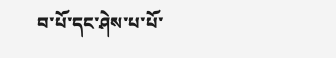བ་པོ་དང་ཤེས་པ་པོ་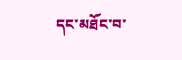དང་མཐོང་བ་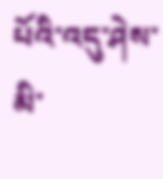པོའི་འདུ་ཤེས་མི་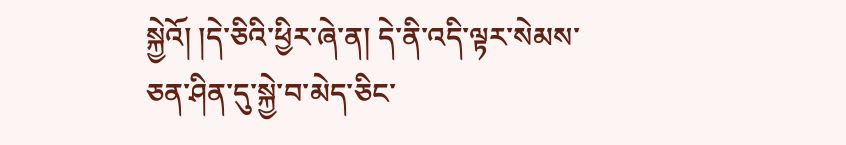སྐྱེའོ། །དེ་ཅིའི་ཕྱིར་ཞེ་ན། དེ་ནི་འདི་ལྟར་སེམས་ཅན་ཤིན་དུ་སྐྱེ་བ་མེད་ཅིང་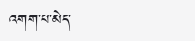འགག་པ་མེད་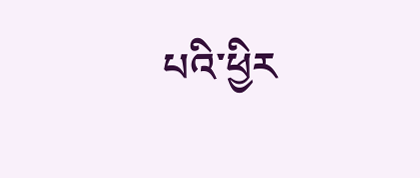པའི་ཕྱིར